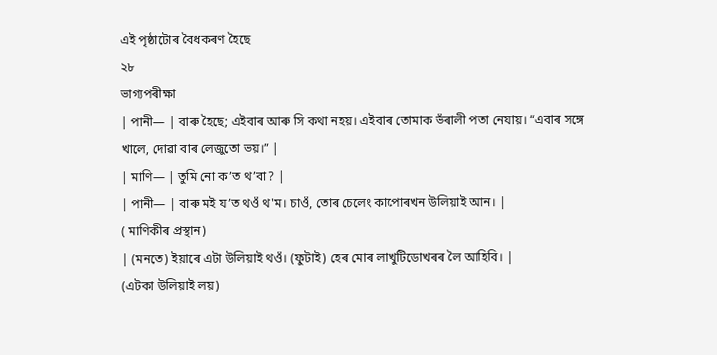এই পৃষ্ঠাটোৰ বৈধকৰণ হৈছে
২৮
ভাগ্যপৰীক্ষা
| পানী— | বাৰু হৈছে; এইবাৰ আৰু সি কথা নহয়। এইবাৰ তোমাক ভঁৰালী পতা নেযায়। “এবাৰ সঙ্গে খালে, দোৱা বাৰ লেজুতো ভয়।” |
| মাণি— | তুমি নো ক’ত থ’বা? |
| পানী— | বাৰু মই য’ত থওঁ থ'ম। চাওঁ, তোৰ চেলেং কাপোৰখন উলিয়াই আন। |
( মাণিকীৰ প্ৰস্থান)
| (মনতে) ইয়াৰে এটা উলিয়াই থওঁ। (ফুটাই) হেৰ মোৰ লাখুটিডোখৰৰ লৈ আহিবি। |
(এটকা উলিয়াই লয়)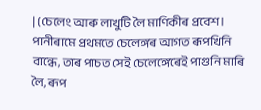| (চেলেং আৰু লাখুটি লৈ মাণিকীৰ প্ৰবেশ। পানীৰামে প্ৰথমতে চেলেঙ্গৰ আগত ৰূপখিনি বান্ধে, তাৰ পাচত সেই চেলেঙ্গেৰেই পাগুনি মাৰি লৈ, ৰূপ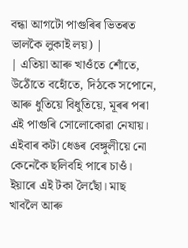বন্ধা আগটো পাগুৰিৰ ভিতৰত ভালকৈ লুকাই লয়) |
| এতিয়া আৰু খাওঁতে শোঁতে, উঠোঁতে বহোঁতে, দিঠকে সপোনে, আৰু ধুতিয়ে বিধুতিয়ে, মূৰৰ পৰা এই পাগুৰি সোলোকোৱা নেযায়। এইবাৰ কটা ধেঙৰ বেঙ্গুলীয়ে নো কেনেকৈ ছলিবহি পাৰে চাওঁ। ইয়াৰে এই টকা লৈছোঁ। মাছ খাবলৈ আৰু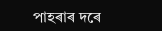পাহৰাৰ দৰে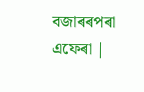বজাৰৰপৰা এফেৰা |